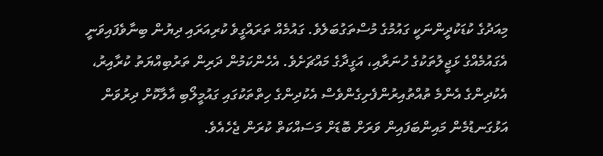މިއަދުގެ ކުޑަކުދީންނަކީ ގައުމުގެ މުސްތަގުބަލެވެ. ގައުމެއް ތަރައްގީވެ ކުރިއަރައި ދިޔުން ބިނާވެފައިވަނީ އެގައުމެއްގެ ޅަޖީލުތަކުގެ ހުނަރާއި، އަގީދާގެ މައްޗަށެވެ. އެހެންކަމުން ދަރިން ތަރުބިއްޔަތު ކުރާއިރު، އެކުދިންގެ އެންމެ ތުއްތުއިރުންފެށިގެންވެސް އެކުދިންގެ ހިތްތަކުގައި ގައުމީލޯބި އާލާކޮށް ދިރުވަން އަޅުގަނޑުމެން މައިންބަފައިން ވަރަށް ބޮޑަށް މަސައްކަތް ކުރަން ޖެހެއެވެ.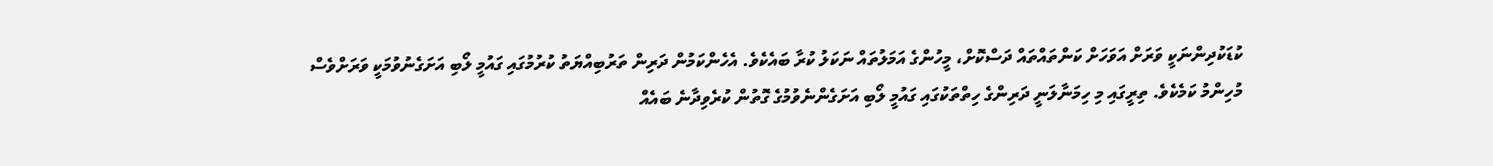ކުޑަކުދިންނަކީ ވަރަށް އަވަހަށް ކަންތައްތައް ދަސްކޮށް، މީހުންގެ އަމަލުތައް ނަކަލު ކުރާ ބައެކެވެ. އެހެންކަމުން ދަރިން ތަރުބިއްޔަތު ކުރުމުގައި ގައުމީ ލޯބި އަށަގެނުވުމަކީ ވަރަށްވެސް މުހިންމު ކަމެކެވެ. ތިރީގައި މި ހިމަނާލަނީ ދަރިންގެ ހިތްތަކުގައި ގައުމީ ލޯބި އަށަގެންނެވުމުގެ ގޮތުން ކުރެވިދާނެ ބައެއް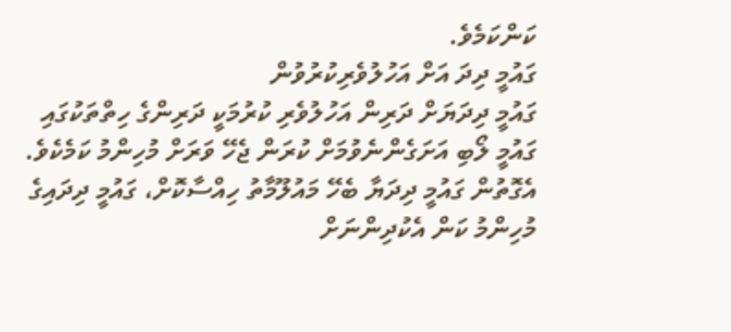ކަންކަމެވެ.
ގައުމީ ދިދަ އަށް އަހުލުވެރިކުރުވުން
ގައުމީ ދިދަޔަށް ދަރިން އަހުލުވެރި ކުރުމަކީ ދަރިންގެ ހިތްތަކުގައި ގައުމީ ލޯބި އަށަގެންނެވުމަށް ކުރަން ޖެހޭ ވަރަށް މުހިންމު ކަމެކެވެ. އެގޮތުން ގައުމީ ދިދަޔާ ބެހޭ މައުލޫމާތު ހިއްސާކޮށް، ގައުމީ ދިދައިގެ މުހިންމު ކަން އެކުދިންނަށް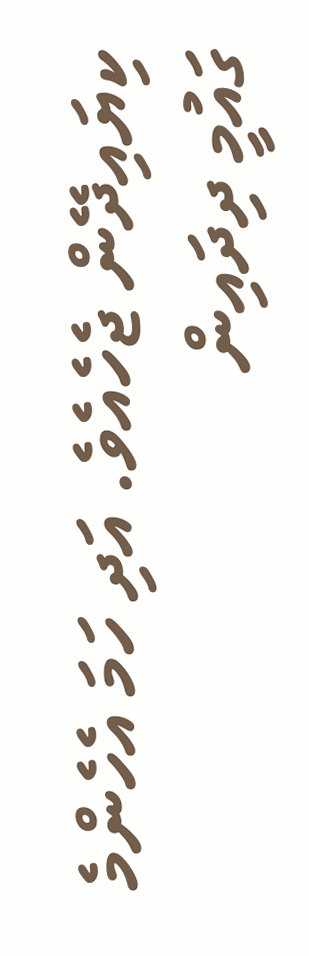ކިޔައިދޭން ޖެހެއެވެ. އަދި ހަމަ އެހެންމެ ގައުމީ ދިދައިން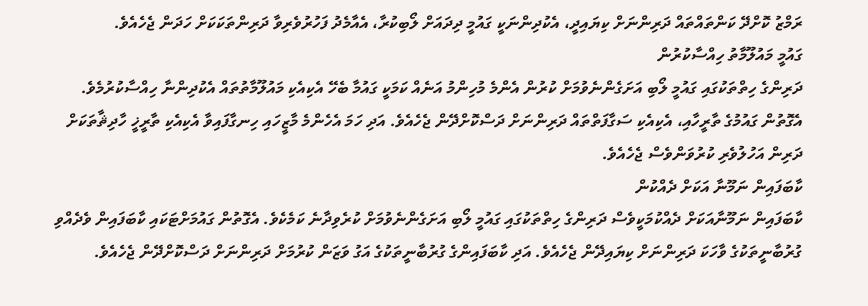ރަމްޒު ކޮށްދޭ ކަންތައްތައް ދަރިންނަށް ކިޔައިދީ، އެކުދިންނަކީ ގައުމީ ދިދައަށް ލޯބިކުރާ، އެއާމެދު ފަހުރުވެރިވާ ދަރިންތަކަކަށް ހަދަން ޖެހެއެވެ.
ގައުމީ މައުލޫމާތު ހިއްސާކުރުން
ދަރިންގެ ހިތްތަކުގައި ގައުމީ ލޯބި އަށަގެންނެވުމަށް ކުރުން އެންމެ މުހިންމު އަނެއް ކަމަކީ ގައުމާ ބެހޭ އެކިއެކި މައުލޫމާތުތައް އެކުދިންނާ ހިއްސާކުރުމެވެ. އެގޮތުން ގައުމުގެ ތާރީހާއި، އެކިއެކި ސަގާފަތްތައް ދަރިންނަށް ދަސްކޮށްދޭން ޖެހެއެވެ. އަދި ހަމަ އެހެންމެ މާޒީހައި ހިނގާފައިވާ އެކިއެކި ތާރީޚީ ހާދިޘާތަކަށް ދަރިން އަހުލުވެރި ކުރުވަންވެސް ޖެހެއެވެ.
ކާބަފައިން ނަމޫނާ އަކަށް ދެއްކުން
ކާބަފައިން ނަމޫނާއަކަށް ދެއްކުމަކީވެސް ދަރިންގެ ހިތްތަކުގައި ގައުމީ ލޯބި އަށަގެންނެވުމަށް ކުރެވިދާނެ ކަމެކެވެ. އެގޮތުން ގައުމަށްޓަކައި ކާބަފައިން ވެދެއްވި ގުރުބާނީތަކުގެ ވާހަކަ ދަރިންނަށް ކިޔައިދޭން ޖެހެއެވެ. އަދި ކާބަފައިންގެ ގުރުބާނީތަކުގެ އަގު ވަޒަން ކުރުމަށް ދަރިންނަށް ދަސްކޮށްދޭން ޖެހެއެވެ.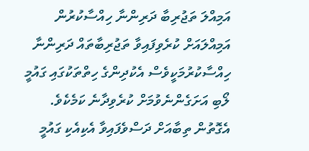އަމިއްލަ ތަޖުރިބާ ދަރިންނާ ހިއްސާކުރުން
އަމިއްލައަށް ކުރެވިފައިވާ ތަޖުރިބާތައް ދަރިންނާ ހިއްސާކުރުމަކީވެސް އެކުދިންގެ ހިތްތަކުގައި ގައުމީ ލޯބި އަށަގެންނެވުމަށް ކުރެވިދާނެ ކަމެކެވެ. އެގޮތުން ތިބާއަށް ދަސްވެފައިވާ އެކިއެކި ގައުމީ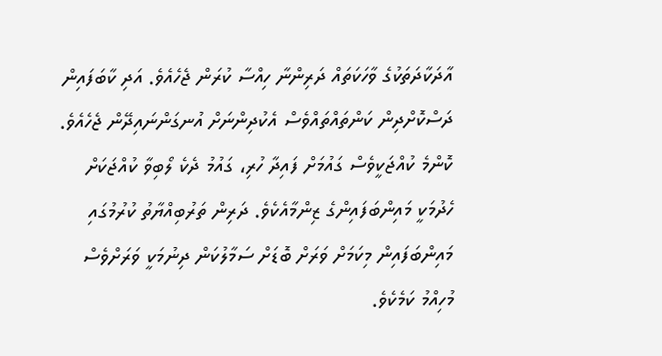އާދަކާދަތަކުގެ ވާހަކަތައް ދަރިންނާ ހިއްސާ ކުރަން ޖެހެއެވެ. އަދި ކާބަފައިން ދަސްކޮށްދިން ކަންތައްތައްވެސް އެކުދިންނަށް އުނގަންނައިދޭން ޖެހެއެވެ.
ކޮންމެ ކުއްޖަކީވެސް ގައުމަށް ފައިދާ ހުރި، ގައުމު ދެކެ ލޯބިވާ ކުއްޖަކަށް ހެދުމަކީ މައިންބަފައިންގެ ޒިންމާއެކެވެ. ދަރިން ތަރުބިއްޔާތު ކުރުމުގައި މައިންބަފައިން މިކަމަށް ވަރަށް ބޮޑަށް ސަމާލުކަން ދިނުމަކީ ވަރަށްވެސް މުހިއްމު ކަމެކެވެ.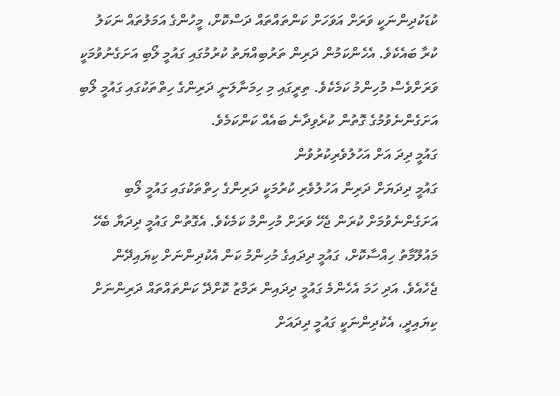ކުޑަކުދިންނަކީ ވަރަށް އަވަހަށް ކަންތައްތައް ދަސްކޮށް، މީހުންގެ އަމަލުތައް ނަކަލު ކުރާ ބައެކެވެ. އެހެންކަމުން ދަރިން ތަރުބިއްޔަތު ކުރުމުގައި ގައުމީ ލޯބި އަށަގެނުވުމަކީ ވަރަށްވެސް މުހިންމު ކަމެކެވެ. ތިރީގައި މި ހިމަނާލަނީ ދަރިންގެ ހިތްތަކުގައި ގައުމީ ލޯބި އަށަގެންނެވުމުގެ ގޮތުން ކުރެވިދާނެ ބައެއް ކަންކަމެވެ.
ގައުމީ ދިދަ އަށް އަހުލުވެރިކުރުވުން
ގައުމީ ދިދަޔަށް ދަރިން އަހުލުވެރި ކުރުމަކީ ދަރިންގެ ހިތްތަކުގައި ގައުމީ ލޯބި އަށަގެންނެވުމަށް ކުރަން ޖެހޭ ވަރަށް މުހިންމު ކަމެކެވެ. އެގޮތުން ގައުމީ ދިދަޔާ ބެހޭ މައުލޫމާތު ހިއްސާކޮށް، ގައުމީ ދިދައިގެ މުހިންމު ކަން އެކުދިންނަށް ކިޔައިދޭން ޖެހެއެވެ. އަދި ހަމަ އެހެންމެ ގައުމީ ދިދައިން ރަމްޒު ކޮށްދޭ ކަންތައްތައް ދަރިންނަށް ކިޔައިދީ، އެކުދިންނަކީ ގައުމީ ދިދައަށް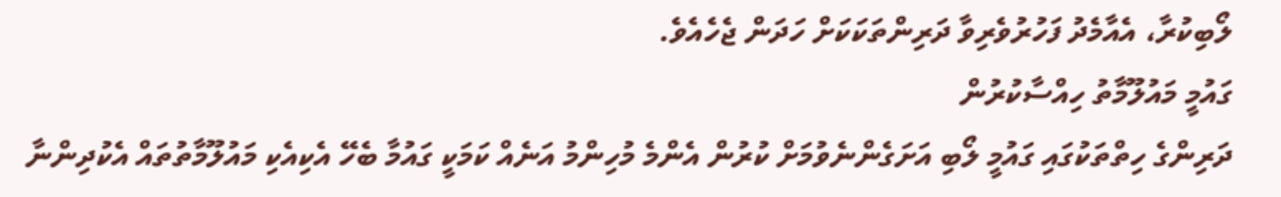ލޯބިކުރާ، އެއާމެދު ފަހުރުވެރިވާ ދަރިންތަކަކަށް ހަދަން ޖެހެއެވެ.
ގައުމީ މައުލޫމާތު ހިއްސާކުރުން
ދަރިންގެ ހިތްތަކުގައި ގައުމީ ލޯބި އަށަގެންނެވުމަށް ކުރުން އެންމެ މުހިންމު އަނެއް ކަމަކީ ގައުމާ ބެހޭ އެކިއެކި މައުލޫމާތުތައް އެކުދިންނާ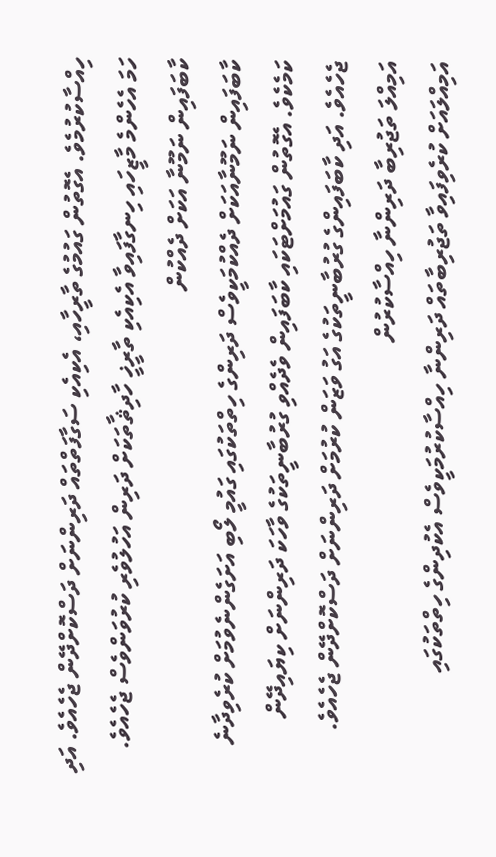ހިއްސާކުރުމެވެ. އެގޮތުން ގައުމުގެ ތާރީހާއި، އެކިއެކި ސަގާފަތްތައް ދަރިންނަށް ދަސްކޮށްދޭން ޖެހެއެވެ. އަދި ހަމަ އެހެންމެ މާޒީހައި ހިނގާފައިވާ އެކިއެކި ތާރީޚީ ހާދިޘާތަކަށް ދަރިން އަހުލުވެރި ކުރުވަންވެސް ޖެހެއެވެ.
ކާބަފައިން ނަމޫނާ އަކަށް ދެއްކުން
ކާބަފައިން ނަމޫނާއަކަށް ދެއްކުމަކީވެސް ދަރިންގެ ހިތްތަކުގައި ގައުމީ ލޯބި އަށަގެންނެވުމަށް ކުރެވިދާނެ ކަމެކެވެ. އެގޮތުން ގައުމަށްޓަކައި ކާބަފައިން ވެދެއްވި ގުރުބާނީތަކުގެ ވާހަކަ ދަރިންނަށް ކިޔައިދޭން ޖެހެއެވެ. އަދި ކާބަފައިންގެ ގުރުބާނީތަކުގެ އަގު ވަޒަން ކުރުމަށް ދަރިންނަށް ދަސްކޮށްދޭން ޖެހެއެވެ.
އަމިއްލަ ތަޖުރިބާ ދަރިންނާ ހިއްސާކުރުން
އަމިއްލައަށް ކުރެވިފައިވާ ތަޖުރިބާތައް ދަރިންނާ ހިއްސާކުރުމަކީވެސް އެކުދިންގެ ހިތްތަކުގައި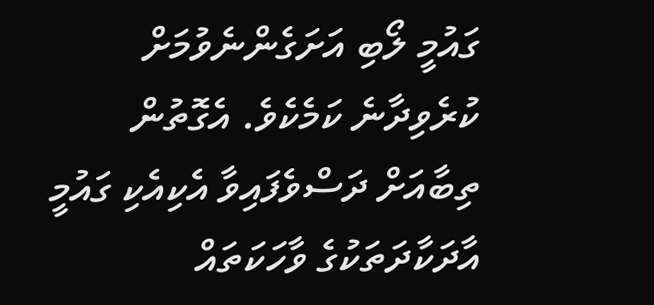ގައުމީ ލޯބި އަށަގެންނެވުމަށް ކުރެވިދާނެ ކަމެކެވެ. އެގޮތުން ތިބާއަށް ދަސްވެފައިވާ އެކިއެކި ގައުމީ އާދަކާދަތަކުގެ ވާހަކަތައް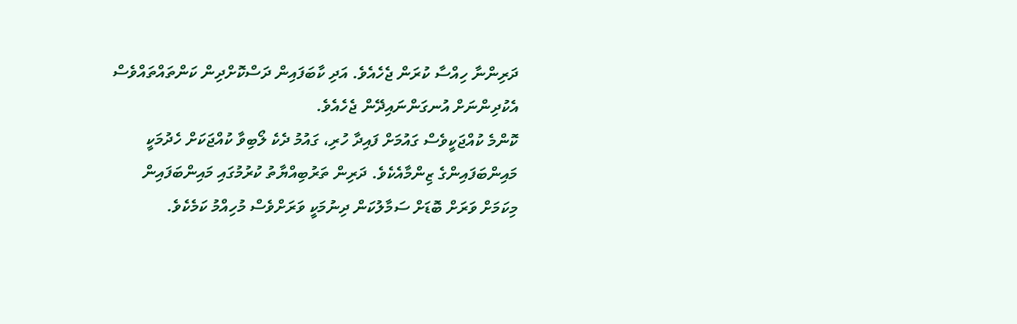ދަރިންނާ ހިއްސާ ކުރަން ޖެހެއެވެ. އަދި ކާބަފައިން ދަސްކޮށްދިން ކަންތައްތައްވެސް އެކުދިންނަށް އުނގަންނައިދޭން ޖެހެއެވެ.
ކޮންމެ ކުއްޖަކީވެސް ގައުމަށް ފައިދާ ހުރި، ގައުމު ދެކެ ލޯބިވާ ކުއްޖަކަށް ހެދުމަކީ މައިންބަފައިންގެ ޒިންމާއެކެވެ. ދަރިން ތަރުބިއްޔާތު ކުރުމުގައި މައިންބަފައިން މިކަމަށް ވަރަށް ބޮޑަށް ސަމާލުކަން ދިނުމަކީ ވަރަށްވެސް މުހިއްމު ކަމެކެވެ.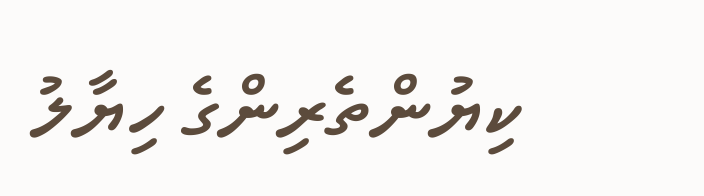ކިޔުންތެރިންގެ ހިޔާލު